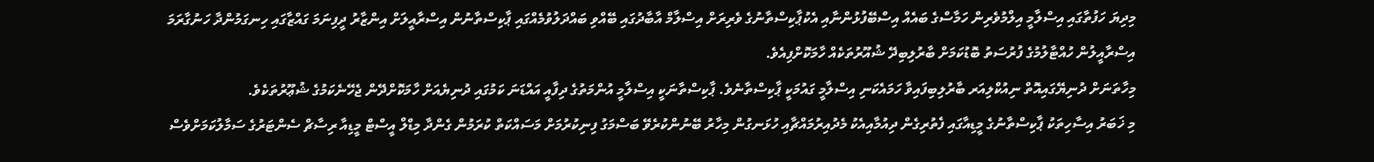މިދިޔަ ހަފުތާގައި އިސްލާމީ އިލްމުވެރިން ހަމާސްގެ ބައެއް އިސްބޭފުޅުންނާއި އެކުޕާކިސްތާނުގެ ވެރިރަށް އިސްލާމް އާބާދުގައި ބޭއްވި ބައްދަލުވުމެއްގައި ޕާކިސްތާނުން އިސްރާއީލަށް އިންޒާރު ދީފިނަމަ ގައްޒާގައި ހިނގަމުންދާ ހަނުގާރަމަ އިސްރާއީލުން ހުއްޓާލުމުގެ ފުރުސަތު ބޮޑުކަމަށް ބާރުލިބިދޭ ޝުއޫރުތަކެއް ހާމަކޮށްފިއެވެ.
މިހާތަނަށް ދުނިޔޭގައިއޮތް ނިއުކްލިއަރ ބާރުލިބިފައިވާ ހަމައެކަނި އިސްލާމީ ގައުމަކީ ޕާކިސްތާނެވެ. ޕާކިސްތާނަކީ އިސްލާމީ އުންމަތުގެ ދިފާއީ އައްޑަނަ ކަމުގައި ދުނިޔެއަށް ހާމަކޮށްދޭން ޖެހޭނެކަމުގެ ޝުޢޫރުތަކެވެ.
މި ޚަބަރު އިސާހިތަކު ޕާކިސްތާނުގެ މީޑިއާގައި ފެތުރިގެން ދިއުމާއިއެކު މެދުއިރުމައްޗާއި ހުޅަނގުން މިހާރު ބޭނުންކުރެވޭ ބަސްމަގު ފިނިކުރުމަށް މަސައްކަތް ކުރަމުން ގެންދާ މިޑްލް އީސްޓް މީޑިއާ ރިސާޗް ސެންޓަރުގެ ސަމާލުކަމަށްވެސް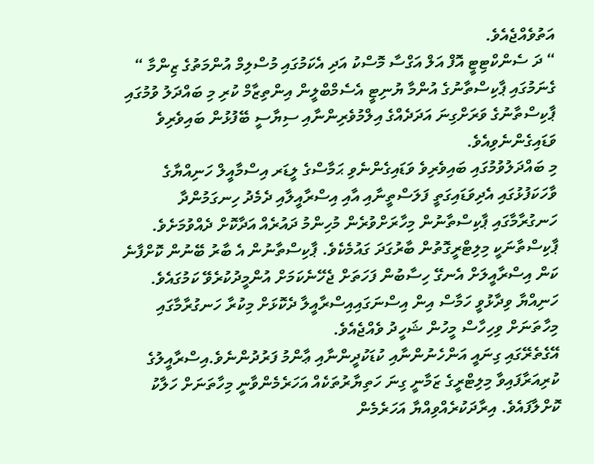އަތުވެއްޖެއެވެ.
“ ދަ ސެންކްޓިޓީ އޮފް އަލް އަގްސާ މޮސްކު އަދި އެކަމުގައި މުސްލިމް އުންމަތުގެ ޒިންމާ “ ގެނަމުގައި ޕާކިސްތާނުގެ އުންމާ ޔުނިޓީ އެސެމްބްލީން އިންތިޒާމް ކުރި މި ބައްދަލު ވުމުގައި ޕާކިސްތާނުގެ ވަރަށްގިނަ އަދަދެއްގެ އިލްމުވެރިންނާއި ސިޔާސީ ބޭފުޅުން ބައިވެރިވެ ވަޑައިގެންނެވިއެވެ.
މި ބައްދަލުވުމުގައި ބައިވެރިވެ ވަޑައިގެންނެވި ޙަމާސްގެ ލީޑަރ އިސްމާއީލް ހަނިއްޔާގެ ވާހަކަފުޅުގައި އެދިވަޑައިގަތީ ފަލަސްތީނާއި އާއި އިސްރާއީލާއި ދެމެދު ހިނގަމުންދާ ހަނގުރާމާގައި ޕާކިސްތާނުން މިހާރަށްވުރެން މުހިންމު ދައުރެއް އަދާކޮށް ދެއްވުމަށެވެ.
ޕާކިސްތާނަކީ މިލިޓްރީގޮތުން ބާރުގަދަ ގައުމެކެވެ. ޕާކިސްތާނުން އެ ބާރު ބޭނުން ކޮށްފާނެ ކަން އިސްރާއީލަށް އެނގޭ ހިސާބުން ފަހަތަށް ޖެހޭނެކަމަށް އުންމީދުކުރެވޭ ކަމުގައެވެ. ހަނިއްޔާ ވިދާޅުވީ ހަމާސް އިން އިސްނަގައިއިސްރާއީލާ ދެކޮޅަށް މިކުރާ ހަނގުރާމާގައި މިހާތަނަށް ވިހިހާސް މީހުން ޝަހީދު ވެއްޖެއެވެ.
އޭގެތެރޭގައި ގިނައީ އަންހެނުންނާއި ކުޑަކުދީންނާއި ޢާންމު ފަރުދުންނެވެ.އިސްރާއީލުގެ ކުރިއަރާފައިވާ މިލިޓްރީގެ ޒަމާނީ ގިނަ ހަތިޔާރުތަކެއް އަހަރެމެންވާނީ މިހާތަނަށް ހަލާކު ކޮށްލާފައެވެ. އިރާދަކުރެއްވިއްޔާ އަހަރެމެން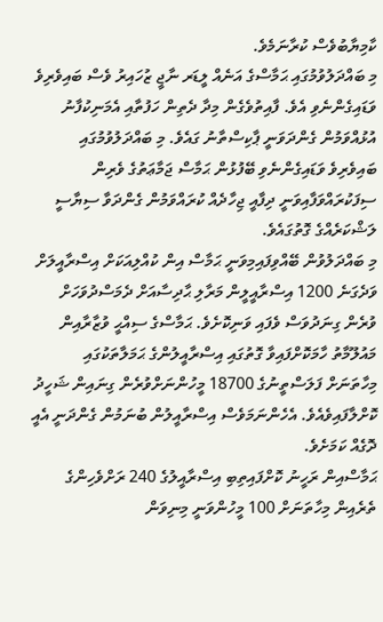ކާމިޔާބުވެސް ކުރާނަމެވެ.
މި ބައްދަލުވުމުގައި ޙަމާސްގެ އަނެއް ލީޑަރ ނާޖީ ޒުހައިރު ވެސް ބައިވެރިވެ ވަޑައިގެންނެވި އެވެ. ފާއިތުވެގެން މިދާ ދެތިން ހަފުތާއި އެމަނިކުފާނު އުޅުއްވަމުން ގެންދަވަނީ ޕާކިސްތާނު ގައެވެ. މި ބައްދަލުވުމުގައި ބައިވެރިވެ ވަޑައިގެންނެވި ބޭފުޅުން ޙަމާސް ޖަމާޢަތުގެ ވެރިން ސިފަކުރައްވަފާއިވަނީ ދިފާއީ ޖިހާދެއް ކުރައްވަމުން ގެންދަވާ ސިޔާސީ ލަޝްކަރެއްގެ ގޮތުގައެވެ.
މި ބައްދަލުވުން ބޭއްވިފައިމިވަނީ ޙަމާސް އިން ކުއްލިއަކަށް އިސްރާއީލަށް ވަދެގަނެ 1200 އިސްރާއީލީން މަރާލި ޙާދިސާއަށް ދެމަސްދުވަހަށް ވުރެން ގިނަދުވަސް ވެފައި ވަނިކޮށެވެ. ޙަމާސްގެ ސިއްޙީ ވުޒާރާއިން މައުލޫމާތު ހާމަކޮށްފައިވާ ގޮތުގައި އިސްރާއީލުންގެ ޙަމަލާތަކުގައި މިހާތަނަށް ފަލަސްތީނުގެ 18700 މީހުންނަށްވުރެން ގިނައިން ޝަހީދު ކޮށްލާފައިވެއެވެ. އެހެންނަމަވެސް އިސްރާއީލުން ބުނަމުން ގެންދަނީ އެއީ ދޮގެއް ކަމަށެވެ.
ޙަމާސްއިން ރަހީނު ކޮށްފައިތިބި އިސްރާއީލުގެ 240 ރަށްވެހިންގެ ތެރެއިން މިހާތަނަށް 100 މީހުންވަނީ މިނިވަން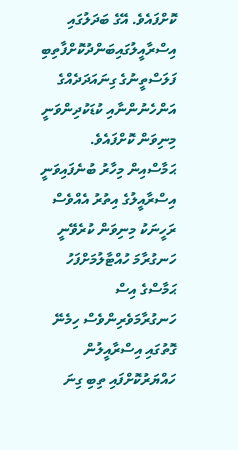ކޮށްފައެވެ. އޭގެ ބަދަލުގައި އިސްރާއީލުގައިބަންދުކޮށްފާތިބި ފަލަސްތީނުގެ ގިނައަދަދެއްގެ އަންހެނުންނާއި ކުޑަކުދިންވަނީ މިނިވަން ކޮށްފައެވެ.
ޙަމާސްއިން މިހާރު ބުނެފައިވަނީ އިސްރާއީލުގެ އިތުރު އެއްވެސް ރަހީނަކު މިނިވަން ކުރެވޭނީ ހަނގުރާމަ ހުއްޓާލުމަށްފަހު ޙަމާސްގެ އިސް ހަނގުރާމަވެރިންވެސް ހިމެނޭ ގޮތުގައި އިސްރާއީލުން ހައްޔަރުކޮށްފައި ތިބި ގިނަ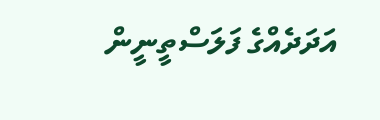އަދަދެއްގެ ފަލަސްތީނީން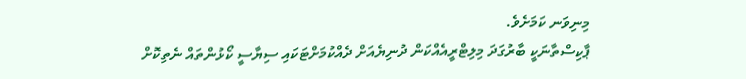މިނިވަނ ކަމަށެވެ.
ޕާކިސްތާނަކީ ބާރުގަދަ މިލިޓްރީއެއްކަން ދުނިޔެއަށް ދެއްކުމަށްޓަކައި ސިޔާސީ ކޯޅުންތައް ނެތިކޮށް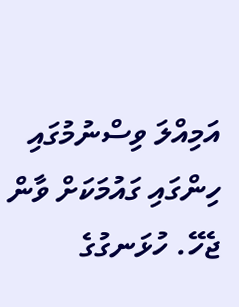އަމިއްލަ ވިސްނުމުގައި ހިންގައި ގައުމަކަށް ވާން ޖެހޭ. ހުޅަނގުގެ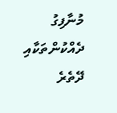މުނާފިގު ދެއްކުންތަކާއި ދޭތެރެ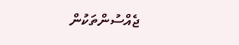ޖެއްސުންތަކުން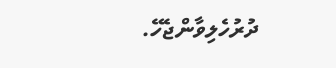ދުރުހެލިވާންޖެހޭ.